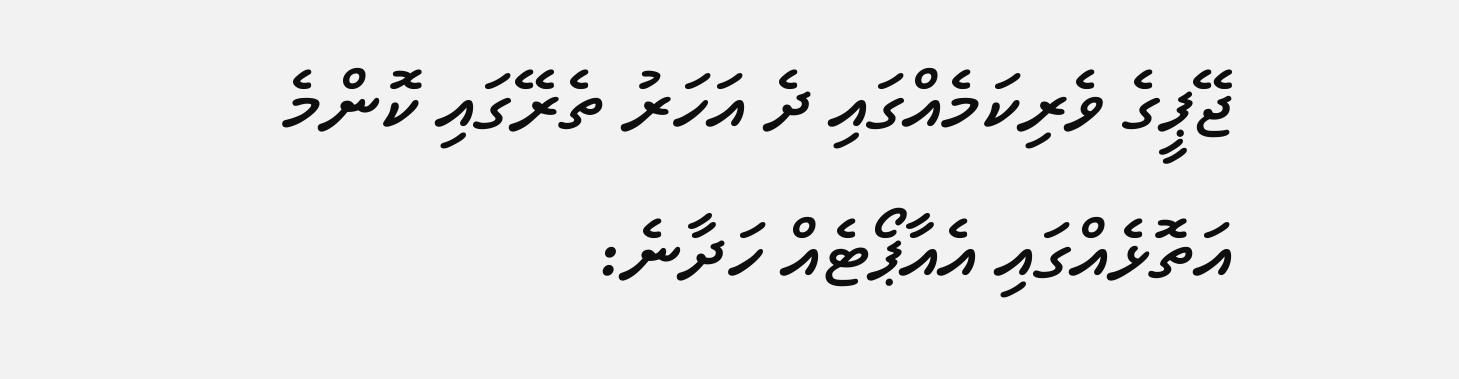ޖޭޕީގެ ވެރިކަމެއްގައި ދެ އަހަރު ތެރޭގައި ކޮންމެ އަތޮޅެއްގައި އެއާޕޯޓެއް ހަދާނެ: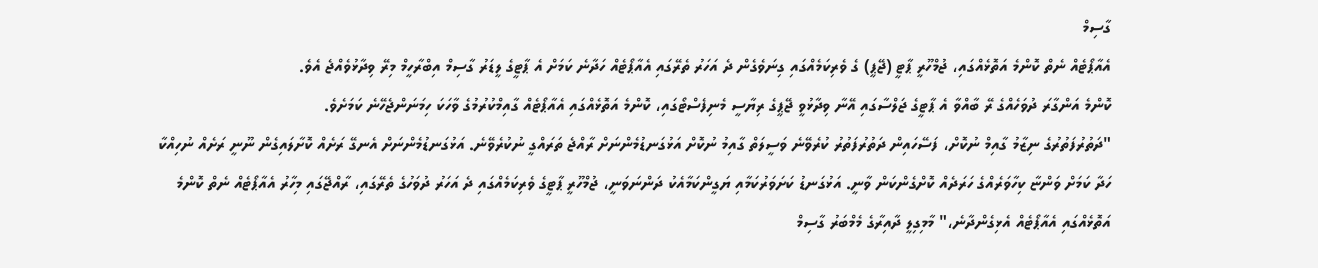ގާސިމް
އެއާޕޯޓެއް ނެތް ކޮންމެ އަތޮޅެއްގައި، ޖުމްހޫރީ ޕާޓީ (ޖޭޕީ) ގެ ވެރިކަމެއްގައި ގިނަވެގެން ދެ އަހަރު ތެރޭގައި އެއާޕޯޓެއް ހަދާނެ ކަމަށް އެ ޕާޓީގެ ލީޑަރު ގާސިމް އިބްރާހީމް މިރޭ ވިދާޅުވެއްޖެ އެވެ.
ކޮންމެ އަންގާރަ ދުވަހެއްގެ ރޭ ބާއްވާ އެ ޕާޓީގެ ޖަލްސާގައި އޭނާ ވިދާޅުވީ ޖޭޕީގެ ރިޔާސީ މެނިފެސްޓޯގައި، ކޮންމެ އަތޮޅެއްގައި އެއާޕޯޓެއް ގާއިމްކުރުމުގެ ވާހަކަ ހިމަނަންޖެހޭނެ ކަމަށެވެ.
"ދަތުރުފަތުރުގެ ނިޒާމު ގާއިމް ނުކޮށް، ފަސޭހައިން ދަތުރުފަތުރު ކުރެވޭނެ ވަސީލަތް ގާއިމު ނުކޮށް އަޅުގަނޑުމެންނަށް ރާއްޖެ ތަރައްގީ ނުކުރެވޭނެ. އަޅުގަނޑުމެންނަށް އެނގޭ ރަށެއް ކޮށާލައިގެން ނޫނީ ރަށެއް ނުހިއްކާ ހަދާ ކަމަށް ވަންޏާ ކިހާވަރެއްގެ ހަރަދެއް ކޮށްގެންކަން ވާނީ. އަޅުގަނޑު ކަށަވަރުކަމާއި ޔަގީންކަމާއެކު ދަންނަވަނީ، ޖުމްހޫރީ ޕާޓީގެ ވެރިކަމެއްގައި ދެ އަހަރު ދުވަހުގެ ތެރޭގައި، ރާއްޖޭގައި މިހާރު އެއާޕޯޓެއް ނެތް ކޮންމެ އަތޮޅެއްގައި އެއާޕޯޓެއް އެޅިގެންދާނެ،" މާމިގިލީ ދާއިރާގެ މެމްބަރު ގާސިމް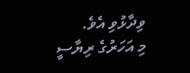ވިދާޅުވި އެވެ.
މި އަހަރުގެ ރިޔާސީ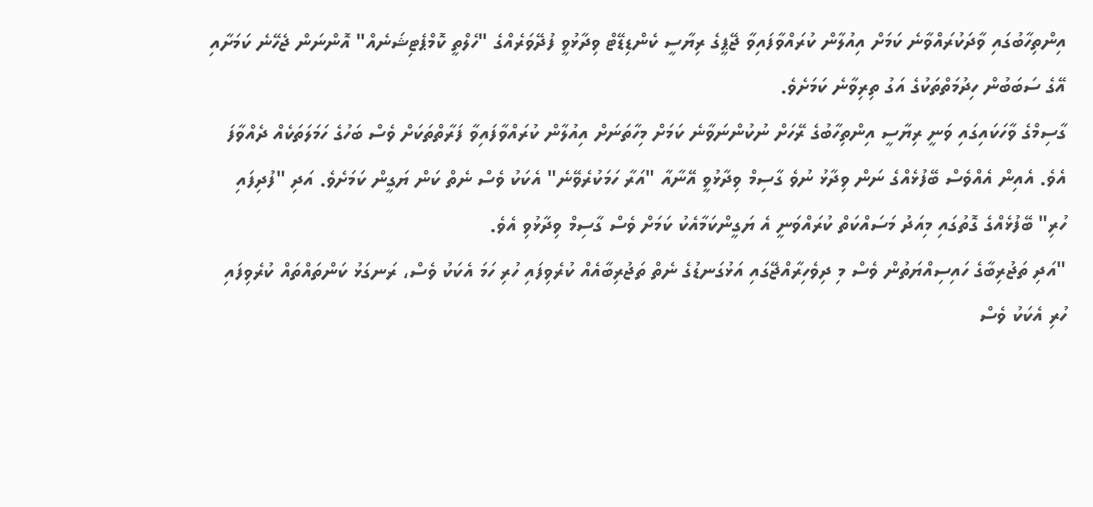އިންތިހާބުގައި ވާދަކުރައްވާނެ ކަމަށް އިއުލާން ކުރައްވާފައިވާ ޖޭޕީގެ ރިޔާސީ ކެންޑިޑޭޓް ވިދާޅުވީ ފުދޭވަރެއްގެ "ހެލްތީ ކޮމްޕެޓިޝަނެއް" އޮންނަން ޖެހޭނެ ކަމަށާއި އޭގެ ސަބަބުން ހިދުމަތްތަކުގެ އަގު ތިރިވާނެ ކަމަށެވެ.
ގާސިމްގެ ވާހަކައިގައި ވަނީ ރިޔާސީ އިންތިހާބުގެ ރޭހަށް ނުކުންނަވާނެ ކަމަށް މިހާތަނަށް އިއުލާން ކުރައްވާފައިވާ ފަރާތްތަކަށް ވެސް ބަހުގެ ހަމަލަތަކެއް ދެއްވާފަ އެވެ. އެއިން އެއްވެސް ބޭފުޅެއްގެ ނަން ވިދާޅު ނުވެ ގާސިމް ވިދާޅުވީ އޭނާއާ "އަރާ ހަމަކުރެވޭނެ" އެކަކު ވެސް ނެތް ކަން ޔަގީން ކަމަށެވެ. އަދި "ފުދިފައި ހުރި" ބޭފުޅެއްގެ ގޮތުގައި މިއަދު މަސައްކަތް ކުރައްވަނީ އެ ޔަގީންކަމާއެކު ކަމަށް ވެސް ގާސިމް ވިދާޅުވި އެވެ.
"އަދި ތަޖުރިބާގެ ހައިސިއްޔަތުން ވެސް މި ދިވެހިރާއްޖޭގައި އަޅުގަނޑުގެ ނެތް ތަޖުރިބާއެއް ކުރެވިފައި ހުރި ހަމަ އެކަކު ވެސް، ރަނގަޅު ކަންތައްތައް ކުރެވިފައި ހުރި އެކަކު ވެސް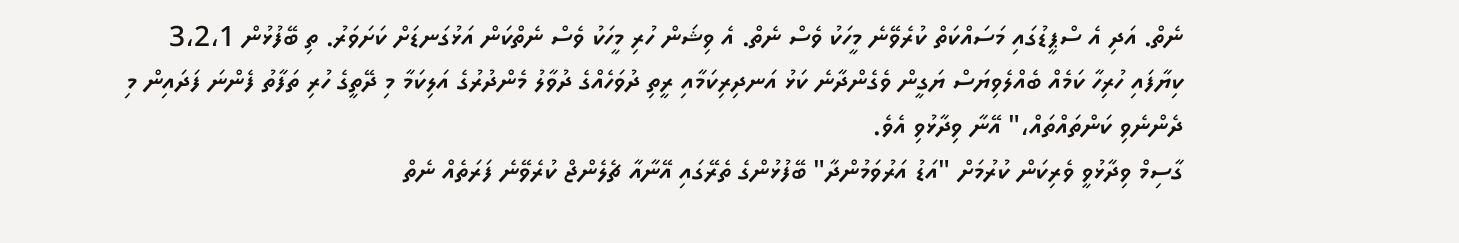ނެތް. އަދި އެ ސްޕީޑުގައި މަސައްކަތް ކުރެވޭނެ މީހަކު ވެސް ނެތް. އެ ވިޝަން ހުރި މީހަކު ވެސް ނެތްކަން އަޅުގަނޑަށް ކަށަވަރު. ތި ބޭފުޅުން 3،2،1 ކިޔާފައި ހުރިހާ ކަމެއް ބެއްލެވިޔަސް ޔަގީން ވެގެންދާނެ ކަޅު އަނދިރިކަމާއި ރީތި ދުވަހެއްގެ ދުވާލު މެންދުރުގެ އަލިކަމާ މި ދޭތީގެ ހުރި ތަފާތު ފެންނަ ފަދައިން މި ދެންނެވި ކަންތައްތައް،" އޭނާ ވިދާޅުވި އެވެ.
ގާސިމް ވިދާޅުވީ ވެރިކަން ކުރުމަށް "އަޑު އަރުވަމުންދާ" ބޭފުޅުންގެ ތެރޭގައި އޭނާއާ ޗެލެންޖް ކުރެވޭނެ ފަރަތެއް ނެތް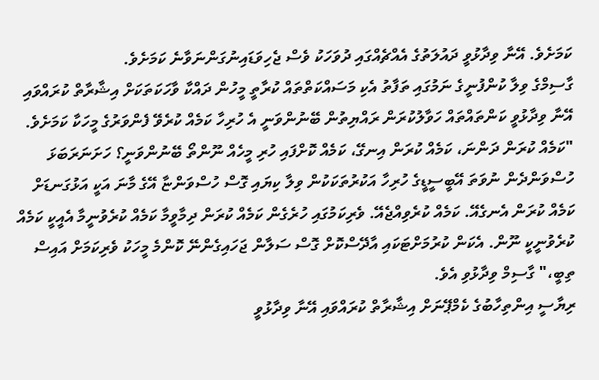ކަމަށެވެ. އޭނާ ވިދާޅުވީ ދައުލަތުގެ އެއްޗެއްގައި ދުވަހަކު ވެސް ޖެހިވަޑައިނުގަންނަވާނެ ކަމަށެވެ.
ގާސިމްގެ ވިލާ ކުންފުނީގެ ނަމުގައި ތަފާތު އެކި މަސައްކަތްތައް ކުރާތީ މީހުން ދައްކާ ވާހަކަތަކަށް އިޝާރާތް ކުރައްވައި އޭނާ ވިދާޅުވީ ކަންތައްތައް ހަވާލުކުރަން ރައްޔިތުން ބޭނުންވަނީ އެ ހުރިހާ ކަމެއް ކުރެވޭ ފެންވަރުގެ މީހަކާ ކަމަށެވެ.
"ކަމެއް ކުރަން ދަންނަ، ކަމެއް ކުރަން އިނގޭ، ކަމެއް ކޮށްފައި ހުރި މީހެއް ނޫންތޯ ބޭނުންވަނީ؟ ހަށަނަރަބަޅަ ހުސްވަންދެން ނުވަތަ އޭބީސީޑީގެ ހުރިހާ އަކުރުތަކަކުން ވިލާ ކިޔައި ގޮސް ހުސްވަންޏާ އޭގެ މާނަ އަކީ އަޅުގަނޑަށް ކަމެއް ކުރަން އެނގެއޭ. ކަމެއް ކުރެވިއްޖެއޭ. ވެރިކަމުގައި ހުރެގެން ކަމެއް ކުރަން ދިމާވީމާ ކަމެއް ކުރެވުނީމާ އެއީކީ ކަމެއް ކުރެވުނީކީ ނޫން. އެކަން ކުރުމަށްޓަކައި އާދޭސްކޮށް ގޮސް ސަލާން ޖަހައިގެންނޭ ކޮންމެ މީހަކު ވެރިކަމަށް އައިސް ތިބީ،" ގާސިމް ވިދާޅުވި އެވެ.
ރިޔާސީ އިންތިހާބުގެ ކެމްޕޭނަށް އިޝާރާތް ކުރައްވައި އޭނާ ވިދާޅުވީ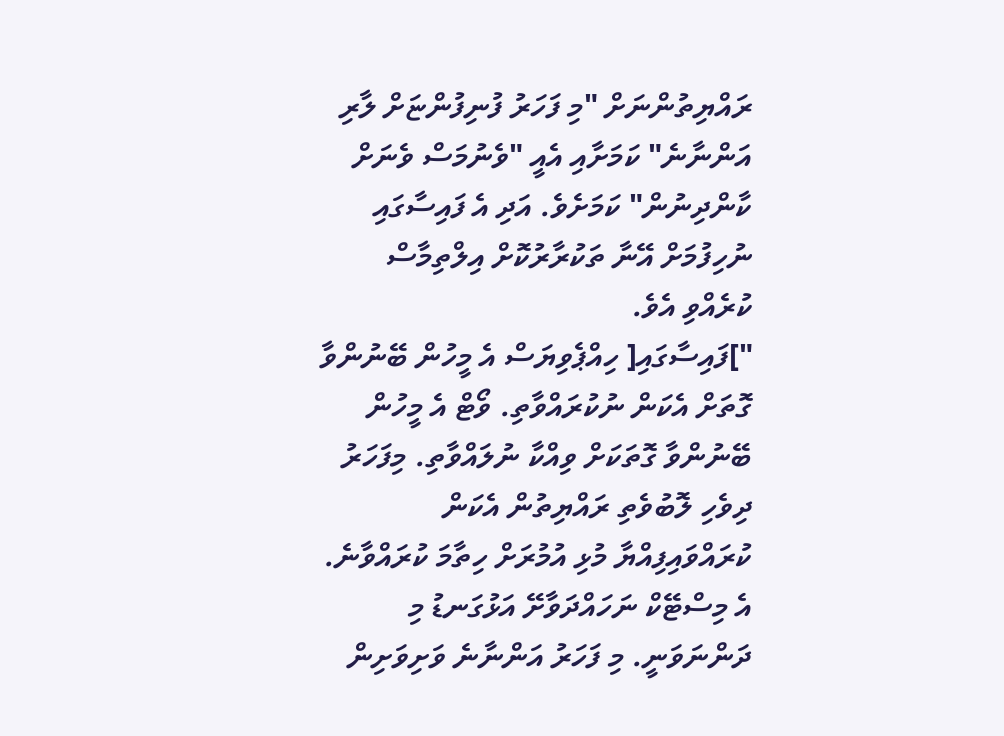ރައްޔިތުންނަށް "މި ފަހަރު ފުނިފުންޏަށް ލާރި އަންނާނެ" ކަމަށާއި އެއީ "ވެނުމަސް ވެނަށް ކާންދިނުން" ކަމަށެވެ. އަދި އެ ފައިސާގައި ނުހިފުމަށް އޭނާ ތަކުރާރުކޮށް އިލްތިމާސް ކުރެއްވި އެވެ.
"]ފައިސާގައި[ ހިއްޕެވިޔަސް އެ މީހުން ބޭނުންވާ ގޮތަށް އެކަން ނުކުރައްވާތި. ވޯޓް އެ މީހުން ބޭނުންވާ ގޮތަކަށް ވިއްކާ ނުލައްވާތި. މިފަހަރު ދިވެހި ލޮބުވެތި ރައްޔިތުން އެކަން ކުރައްވައިފިއްޔާ މުޅި އުމުރަށް ހިތާމަ ކުރައްވާނެ. އެ މިސްޓޭކް ނަހައްދަވާށޭ އަޅުގަނޑު މި ދަންނަވަނީ. މި ފަހަރު އަންނާނެ ވަށިވަށިން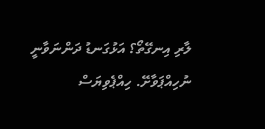ލާރި އިނގޭތޯ؟ އަޅުގަނޑު ދަންނަވާނީ ނުހިއްޕަވާށޭ. ހިއްޕެވިޔަސް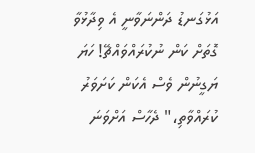އަޅުގަނޑު ދަންނަވާނީ އެ ވިދާޅުވާ ގޮތަށް ކަން ނުކުރައްވައްޗޭ! ހަޔަ ޔަގީނުން ވެސް އެކަން ކަށަވަރު ކުރައްވާތި،" ދެހާސް އަށްވަނަ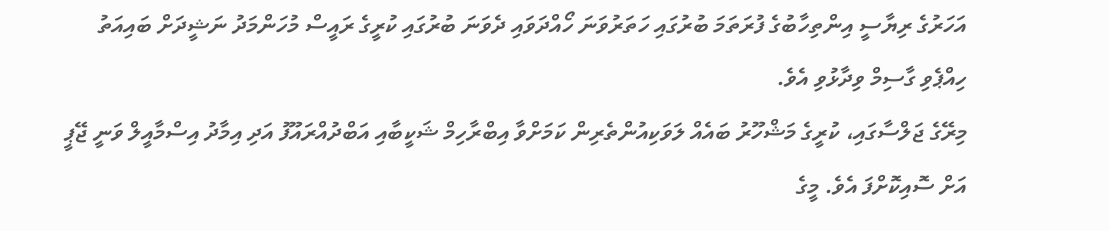އަހަރުގެ ރިޔާސީ އިންތިހާބުގެ ފުރަތަމަ ބުރުގައި ހަތަރުވަނަ ހޯއްދަވައި ދެވަނަ ބުރުގައި ކުރީގެ ރައީސް މުހަންމަދު ނަޝީދަށް ބައިއަތު ހިއްޕެވި ގާސިމް ވިދާޅުވި އެވެ.
މިރޭގެ ޖަލްސާގައި، ކުރީގެ މަޝްހޫރު ބައެއް ލަވަކިއުންތެރިން ކަމަށްވާ އިބްރާހިމް ޝަކީބާއި އަބްދުއްރައޫފު އަދި އިމާދު އިސްމާއީލް ވަނީ ޖޭޕީ އަށް ސޮއިކޮށްފަ އެވެ. މީގެ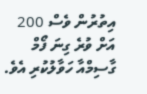އިތުރުން ވެސް 200 އަށް ވުރެ ގިނަ ފޯމް ގާސިމްއާ ހަވާލުކުރި އެވެ.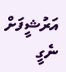އަރުޝީފަށް ނެގީ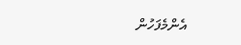އެންމެފަހުން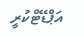އަޕްޑޭޓްކުރީ